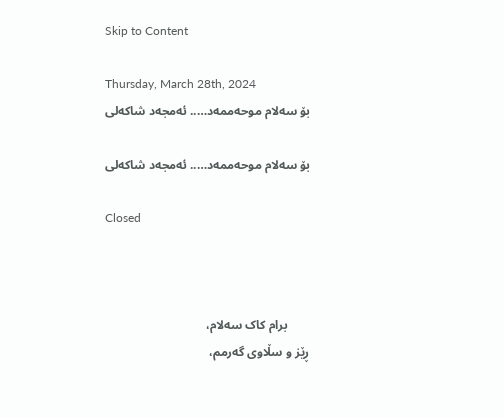Skip to Content

Thursday, March 28th, 2024
بۆ سه‌لام موحه‌ممه‌د….. ئه‌مجه‌د شاکه‌لی

بۆ سه‌لام موحه‌ممه‌د….. ئه‌مجه‌د شاکه‌لی

Closed



       برام کاک سه‌لام،
ڕێز و سڵاوی گه‌رمم،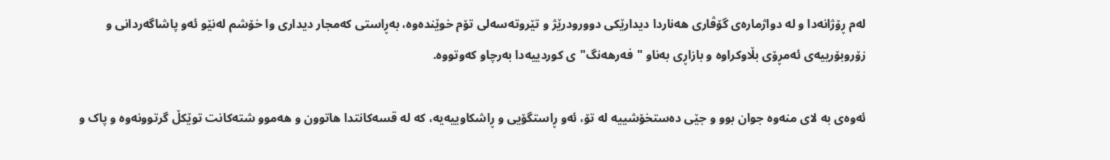له‌م ڕۆژانه‌دا و له‌‌ دواژماره‌ی گۆڤاری هه‌ناردا دیدارێکی دوورودرێژ و تێروته‌سه‌لی تۆم خوێنده‌وه‌، به‌ڕاستی که‌مجار دیداری وا خۆشم له‌نێو ئه‌و پاشاگه‌ردانی و زۆروبۆرییه‌ی ئه‌مڕۆی بڵاوکراوه‌ و بازاڕی به‌ناو "فه‌رهه‌نگ"ی کوردییه‌دا به‌رچاو که‌وتووه‌.

ئه‌وه‌ی به‌ لای منه‌وه‌ جوان بوو و جێی ده‌ستخۆشییه‌ له‌ تۆ، ئه‌و ڕاستگۆیی و ڕاشکاوییه‌یه‌، که‌ له‌ قسه‌کانتدا هاتوون و هه‌موو شته‌کانت توێکڵ گرتوونه‌وه‌ و پاک و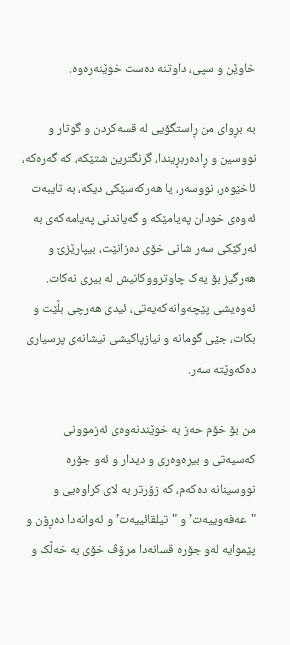خاوێن و سپی، داوتنه‌ ده‌ست خوێنه‌ره‌وه‌.

به‌ بڕوای من ڕاستگۆیی له‌ قسه‌کردن و گوتار و نووسین و ڕاده‌ربڕیندا، گرنگترین شتێکه‌، که‌ گه‌ره‌که‌، ئاخێوه‌ر، نووسه‌ر، یا هه‌رکه‌سێکی دیکه، به‌ تایبه‌ت ئه‌وه‌ی خودان په‌یامێکه‌ و گه‌یاندنی په‌یامه‌که‌ی به‌ ئه‌رکێکی سه‌ر شانی خۆی ده‌زانێت،‌ بیپارێزێ و هه‌رگیز بۆ یه‌ک چاوترووکانیش له‌ بیری نه‌کات. ئه‌وه‌یشی پێچه‌وانه‌که‌یه‌تی، ئیدی هه‌رچی بڵێت و بکات، جێی گومانه‌ و نیازپاکیشی نیشانه‌ی پرسیاری ده‌که‌وێته‌ سه‌ر.

من بۆ خۆم حه‌ز به‌ خوێندنه‌وه‌ی ئه‌زموونی که‌سیه‌تی و بیره‌وه‌ری و دیدار و ئه‌و جۆره‌ نووسینانه‌ ده‌که‌م، که‌ زۆرتر به‌ لای کراوه‌یی و "عه‌فه‌وییه‌ت’ و "تیلقائییه‌ت’ و ئه‌وانه‌دا ده‌ڕۆن و پێموایه‌ له‌و جۆره‌ قسانه‌دا مرۆڤ خۆی به‌ خه‌ڵک و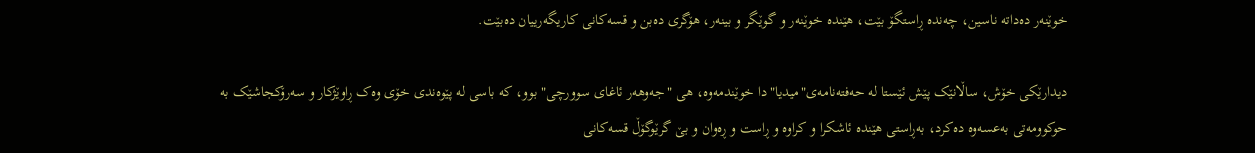خوێنه‌ر ده‌داته‌ ناسین، چه‌نده‌ ڕاستگۆ بێت، هێنده‌ خوێنه‌ر و گوێگر و بینه‌ر، هۆگری ده‌بن و قسه‌کانی کاریگه‌رییان ده‌بێت.

دیدارێکی خۆش، ساڵانێک پێش ئێستا له‌ حه‌فته‌نامه‌ی"میدیا"دا خوێندمه‌وه‌، هی "جه‌وهه‌ر ئاغای سوورچی" بوو، که‌ باسی له‌ پێوه‌ندی خۆی وه‌ک ڕاوێژکار و سه‌رۆکجاشێک به‌ حوکوومه‌تی به‌عسه‌وه‌ ده‌کرد، به‌ڕاستی هێنده‌ ئاشکرا و کراوه‌ و ڕاست و ڕه‌وان و بێ گرێوگۆڵ قسه‌کانی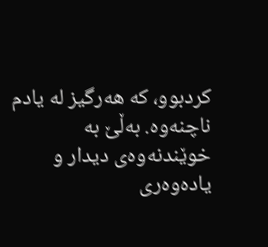کردبوو، که‌ هه‌رگیز له‌ یادم ناچنه‌وه‌. به‌ڵێ به‌ خوێندنه‌وه‌ی دیدار و یاده‌وه‌ری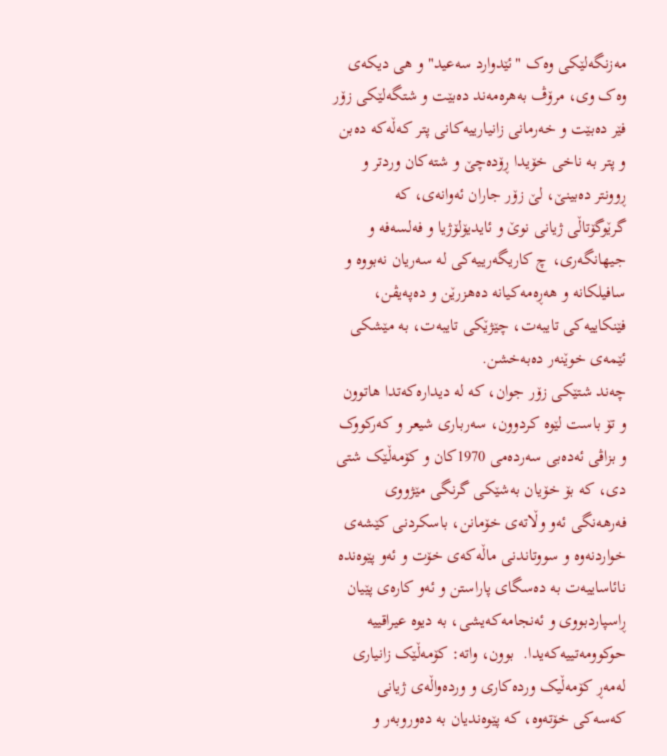مه‌زنگه‌لێکی وه‌ک "ئێدوارد سه‌عید" و هی دیکه‌ی وه‌ک وی، مرۆڤ به‌هره‌مه‌ند ده‌بێت و شتگه‌لێکی زۆر فێر ده‌بێت و خه‌رمانی زانیارییه‌کانی پتر که‌ڵه‌که‌ ده‌بن و پتر به‌ ناخی خۆیدا ڕۆده‌چێ و شته‌کان وردتر و ڕوونتر ده‌بینێ، لێ زۆر جاران ئه‌وانه‌ی، که گرێوگۆتاڵی ژیانی نوێ و ئایدیۆلۆژیا و فه‌لسه‌فه و جیهانگه‌ری‌، چ کاریگه‌رییه‌کی له‌ سه‌ریان نه‌بووه و سافیلکانه‌ و هه‌ڕه‌مه‌کیانه‌ ده‌هزرێن و ده‌په‌یڤن، فێنکاییه‌کی تایبه‌ت، چێژێکی تایبه‌ت، به‌ مێشکی ئێمه‌ی خوێنه‌ر ده‌به‌خشن.
چه‌ند شتێکی زۆر جوان، که‌ له‌ دیداره‌که‌تدا هاتوون و تۆ باست لێوه‌ کردوون، سه‌رباری شیعر و که‌رکووک و بزاڤی ئه‌ده‌بی سه‌رده‌می 1970کان و کۆمه‌ڵێک شتی دی، که‌ بۆ خۆیان به‌شێکی گرنگی ‌مێژووی فه‌رهه‌نگی ئه‌و وڵاته‌ی خۆمانن، باسکردنی کێشه‌ی خواردنه‌وه‌ و سووتاندنی ماڵه‌که‌ی خۆت و ئه‌و پێوه‌نده‌ نائاساییه‌ت به‌ ده‌سگای پاراستن و ئه‌و کاره‌ی پێیان ڕاسپاردبووی و ئه‌نجامه‌که‌یشی، به‌ دیوه‌ عیراقییه‌ حوکوومه‌تییه‌که‌یدا.  بوون، واته‌: کۆمه‌ڵێک زانیاری له‌مه‌ڕ کۆمه‌ڵیک ورده‌کاری و ورده‌واڵه‌ی ژیانی که‌سه‌کی خۆته‌وه‌، که‌ پێوه‌ندیان به‌ ده‌وروبه‌ر و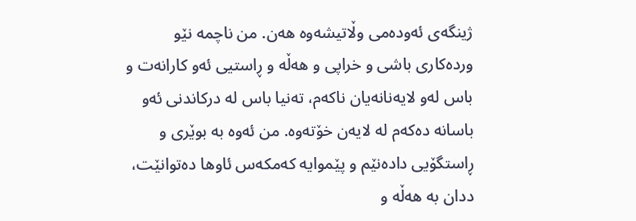ژینگه‌ی ئه‌وده‌می وڵاتیشه‌وه‌ هه‌ن. من ناچمه‌ نێو ورده‌کاری باشی و خراپی و هه‌ڵه‌ و ڕاستیی ئه‌و کارانه‌ت و باس له‌و لایه‌نانه‌یان ناکه‌م، ته‌نیا باس له‌ درکاندنی ئه‌و باسانه‌ ده‌که‌م له‌ لایه‌ن خۆته‌وه‌. من ئه‌وه‌ به‌ بوێری و ڕاستگۆیی داده‌نێم و پێموایه‌ که‌مکه‌س ئاوها ده‌توانێت، ددان به‌ هه‌ڵه‌ و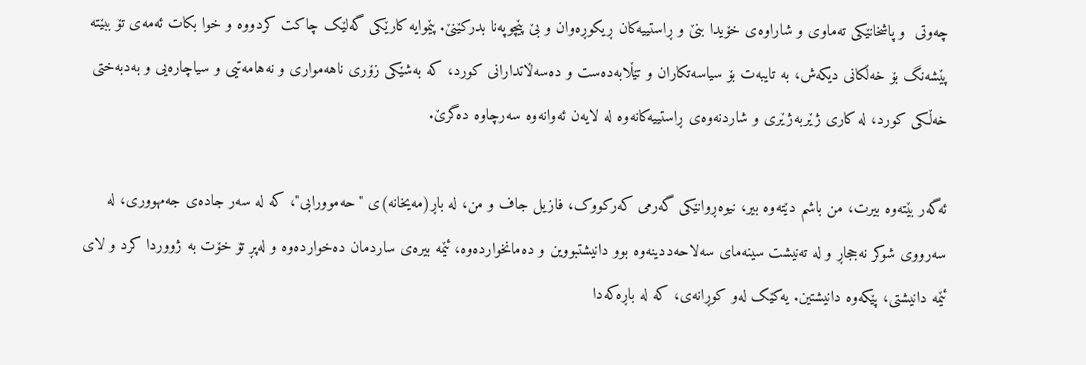چه‌وتی  و پاشخانێکی ته‌ماوی و شاراوه‌ی خۆیدا بنێ و ڕاستییه‌کان ڕیکوڕه‌وان و بێ پێچوپه‌نا بدرکێنێ. پێموایه‌ کارێکی گه‌لێک چاکت کردووه‌ و خوا بکات ئه‌مه‌ی تۆ ببێته‌ پێشه‌نگ بۆ خه‌ڵکانی دیکه‌ش، به‌ تایبه‌ت بۆ سیاسه‌تکاران و تێڵابه‌ده‌ست و ده‌سه‌ڵاتدارانی کورد، که‌ به‌شێکی زۆری ناهه‌مواری و نه‌هامه‌تیی و سیاچاره‌یی و به‌دبه‌ختی خه‌ڵکی کورد، له‌ کاری ژێربه‌ژێری و شاردنه‌وه‌ی ڕاستییه‌کانه‌وه‌ له‌ لایه‌ن ئه‌وانه‌وه‌ سه‌رچاوه‌ ده‌گرێ.

ئه‌گه‌ر بێته‌وه‌ بیرت، من باشم دێته‌وه‌ بیر، نیوه‌ڕوانێکی گه‌رمی که‌رکووک، فازیل جاف و من، له‌ باڕ(مه‌یخانه‌)ی "حه‌موورابی"، که‌ له‌ سه‌ر جاده‌ی جه‌مهووری، له‌ سه‌رووی شوکر نه‌ججاڕ و له‌ ته‌نیشت سینه‌مای سه‌لاحه‌ددینه‌وه‌ بوو دانیشتبووین و ده‌مانخوارده‌وه‌، ئێمه‌ بیره‌ی ساردمان ده‌خوارده‌وه‌ و له‌پڕ تۆ خۆت به‌ ژووردا کرد و لای ئێمه‌ دانیشتی، پێکه‌وه‌ دانیشتین. یه‌کێک له‌و کوڕانه‌ی، که‌ له‌ باڕه‌که‌دا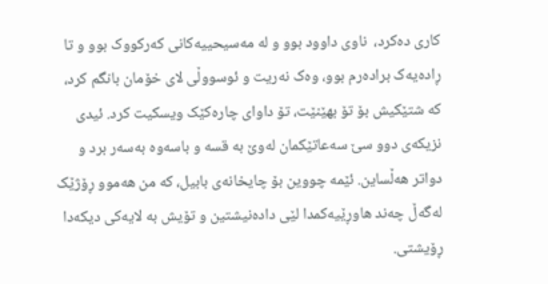کاری ده‌کرد،  ناوی داوود بوو و له‌ مه‌سیحییه‌کانی که‌رکووک بوو و تا ڕاده‌یه‌ک براده‌رم بوو، وه‌ک نه‌ریت و ئوسووڵی لای خۆمان بانگم کرد، که‌ شتێکیش بۆ تۆ بهێنێت، تۆ داوای چاره‌کێک ویسکیت کرد. ئیدی نزیکه‌ی دوو سێ سه‌عاتێکمان له‌وێ به‌ قسه‌ و باسه‌وه‌ به‌سه‌ر برد و دواتر هه‌ڵساین. ئێمه‌ چووین بۆ چایخانه‌ی بابیل، که‌ من هه‌موو ڕۆژێک له‌گه‌ڵ چه‌ند هاوڕێیه‌کمدا لێی داده‌نیشتین و تۆیش به‌ لایه‌کی دیکه‌دا ڕۆیشتی.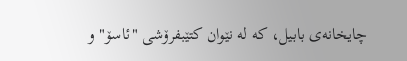چایخانه‌ی بابیل، که‌ له‌ نێوان کتێبفرۆشی "ئاسۆ" و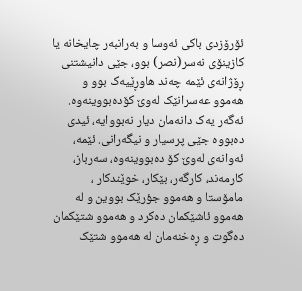ئۆرۆزدی باکی ئه‌وسا و به‌رانبه‌ر چایخانه‌ یا کازینۆی نه‌سر(نصر) بوو، جێی دانیشتنی ڕۆژانه‌ی ئێمه‌ چه‌ند هاوڕێیه‌ک بوو و هه‌موو عه‌سرانێک له‌وێ کۆده‌بووینه‌وه‌. ئه‌گه‌ر یه‌ک دانه‌مان دیار نه‌بووایه‌، ئیدی ده‌بووه‌ جێی پرسیار و نیگه‌رانی. ئێمه‌، ئه‌وانه‌ی له‌وێ کۆ ده‌بووینه‌وه‌، سه‌رباز، کارمه‌ند، کارگه‌ر، بێکار، خوێندکار ، مامۆستا و هه‌موو جؤرێک بووین و له‌ هه‌موو ئاشێکمان ده‌کرد و هه‌موو شتێکمان ده‌گوت و ڕه‌خنه‌مان له‌ هه‌موو شتێک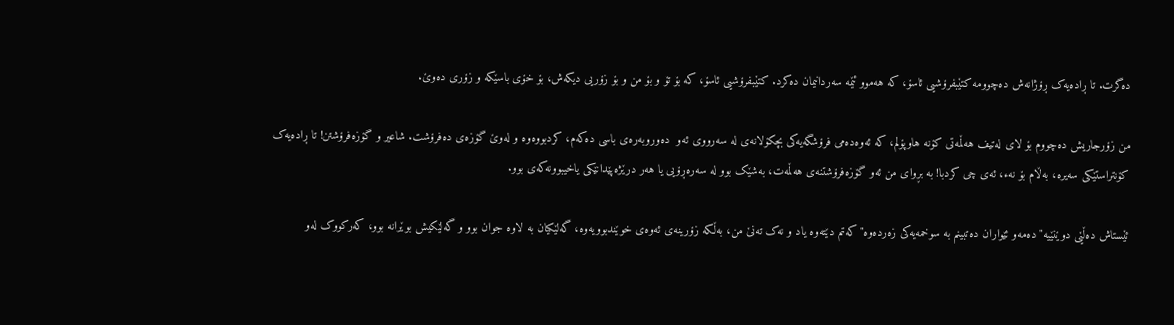ده‌گرت. تا ڕاده‌یه‌ک ڕۆژانه‌ش ده‌چوومه‌‌ کتێبفرۆشیی ئاسۆ، که‌ هه‌موو ئێمه‌ سه‌ردانیمان ده‌کرد. کتێبفرۆشیی ئاسۆ، که‌ بۆ تۆ و بۆ من و بۆ زۆریی دیکه‌ش، بۆ خۆی باسێکه و زۆری ده‌وێ.

من زۆرجاریش ده‌چووم بۆ لای له‌تیف هه‌ڵمه‌تی کۆنه‌ هاوپۆلم، که‌ ئه‌وه‌ده‌می فرۆشگه‌یه‌کی بچکۆلانه‌ی له‌ سه‌رووی ئه‌و  ده‌وروبه‌ره‌ی باسی ده‌که‌م، کردبووه‌وه‌ و له‌وێ گۆزه‌ی ده‌فرۆشت. شاعیر و گۆزه‌فرۆشتن! تا ڕاده‌یه‌ک کۆنتراستێکی سه‌یره‌، به‌ڵام بۆ نه‌ء، ئه‌ی چی کردبا! به‌ بڕوای من ئه‌و گۆزه‌فرۆشتنه‌ی هه‌ڵمه‌ت، به‌شێک بوو له‌ سه‌ره‌ڕۆیی یا هه‌ر درێژه‌پێدانێکی یاخیبوونه‌که‌ی بوو.

ئێستاش ده‌ڵێی دوێنێیه‌"ده‌مه‌و ئێواران ده‌تبینم به‌ سوخمه‌یه‌کی زه‌رده‌وه"که‌تم دێته‌وه‌ یاد و نه‌ک ته‌نێ من، به‌ڵکه‌ زۆرینه‌ی ئه‌وه‌ی خوێندبوویه‌وه‌، گه‌لێکیان به‌ لاوه‌ جوان بوو و گه‌لێکیش بوێرانه‌ بوو، که‌رکووک له‌و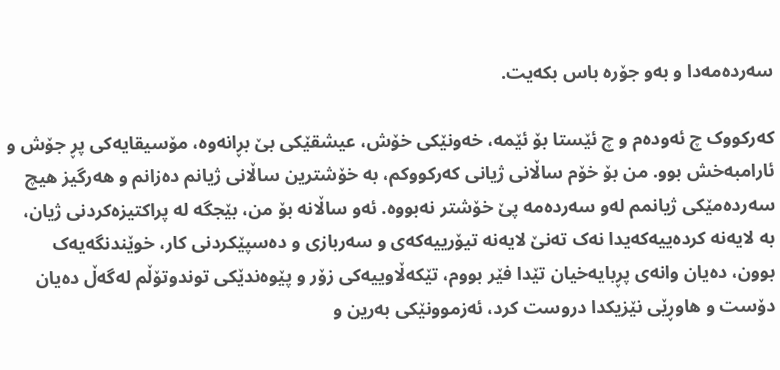سه‌رده‌مه‌دا و به‌و جۆره‌ باس بکه‌یت.

که‌رکووک چ ئه‌وده‌م و چ ئێستا بۆ ئێمه‌، خه‌ونێکی خۆش، عیشقێکی بێ بڕانه‌وه‌، مۆسیقایه‌کی پڕ جۆش و ئارامبه‌خش بوو. من بۆ خۆم ساڵانی ژیانی که‌رکووکم، به‌ خۆشترین ساڵانی ژیانم ده‌زانم و هه‌رگیز هیچ سه‌رده‌مێکی ژیانمم له‌و سه‌رده‌مه‌ پێ خۆشتر نه‌بووه‌. ئه‌و ساڵانه‌ بۆ من، بێجگه‌ له‌ پراکتیزه‌کردنی ژیان، به‌ لایه‌نه‌ کرده‌ییه‌که‌یدا نه‌ک ته‌نێ لایه‌نه‌ تیۆرییه‌که‌ی و سه‌ربازی و ده‌سپێکردنی کار، خوێندنگه‌یه‌ک بوون، ده‌یان وانه‌ی پڕبایه‌خیان تێدا فێر بووم، تێکه‌ڵاوییه‌کی زۆر و پێوه‌ندێکی توندوتۆڵم له‌گه‌ڵ ده‌یان دۆست و هاوڕێی نێزیکدا دروست کرد، ئه‌زموونێکی به‌رین و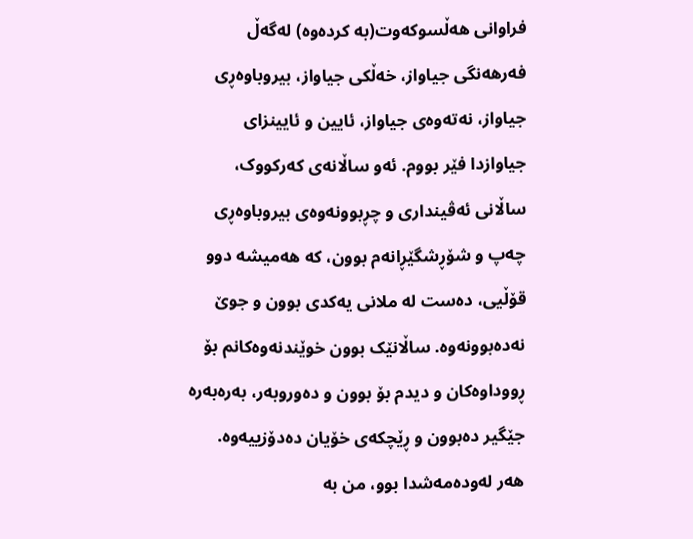فراوانی هه‌ڵسوکه‌وت(به‌ کرده‌وه‌) له‌گه‌ڵ فه‌رهه‌نگی جیاواز، خه‌ڵکی جیاواز، بیروباوه‌ڕی جیاواز، نه‌ته‌وه‌ی جیاواز، ئایین و ئایینزای جیاوازدا فێر بووم. ئه‌و ساڵانه‌ی که‌رکووک، ساڵانی ئه‌ڤینداری و چڕبوونه‌وه‌ی بیروباوه‌ڕی چه‌پ و شۆڕشگێڕانه‌م بوون، که‌ هه‌میشه‌ دوو قۆڵیی، ده‌ست له‌ ملانی یه‌کدی بوون و جوێ نه‌ده‌بوونه‌وه‌. ساڵانێک بوون خوێندنه‌وه‌کانم بۆ ڕووداوه‌کان و دیدم بۆ بوون و ده‌وروبه‌ر، به‌ره‌به‌ره‌ جێگیر ده‌بوون و ڕێچکه‌ی خۆیان ده‌دۆزییه‌وه‌. هه‌ر له‌وده‌مه‌شدا بوو، من به‌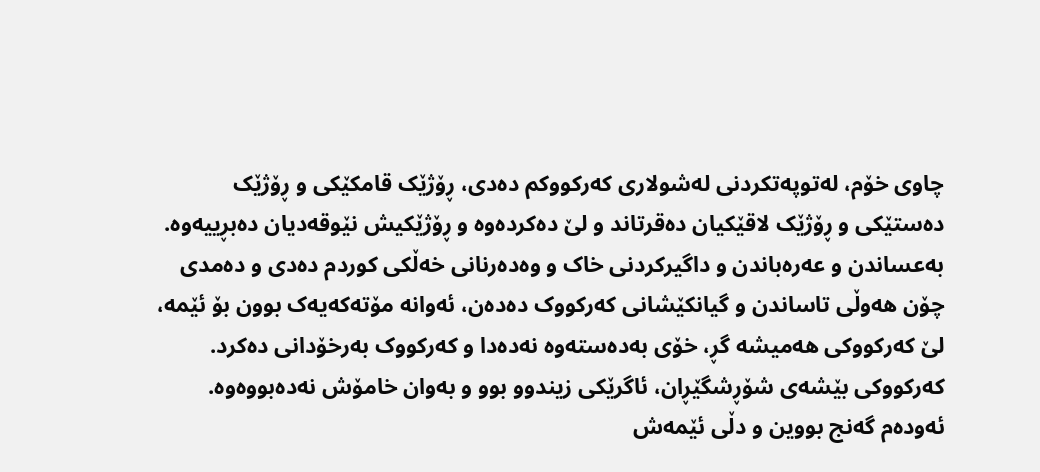چاوی خۆم، له‌توپه‌تکردنی له‌شولاری که‌رکووکم ده‌دی، ڕۆژێک قامکێکی و ڕۆژێک ده‌ستێکی و ڕۆژێک لاقێکیان ده‌قرتاند و لێ ده‌کرده‌وه‌ و ڕۆژێکیش نێوقه‌دیان ده‌بڕییه‌وه‌. به‌عساندن و عه‌ره‌باندن و داگیرکردنی خاک و وه‌ده‌رنانی خه‌ڵکی کوردم ده‌دی و ده‌مدی چۆن هه‌وڵی تاساندن و گیانکێشانی که‌رکووک ده‌ده‌ن، ئه‌وانه‌ مۆته‌که‌یه‌ک بوون بۆ ئێمه‌، لێ که‌رکووکی هه‌میشه‌ گڕ، خۆی به‌ده‌سته‌وه‌ نه‌ده‌دا و که‌رکووک به‌رخۆدانی ده‌کرد. که‌رکووکی بێشه‌ی شۆڕشگێڕان، ئاگرێکی زیندوو بوو و به‌وان خامۆش نه‌ده‌بووه‌وه‌. ئه‌وده‌م گه‌نج بووین و دڵی ئێمه‌ش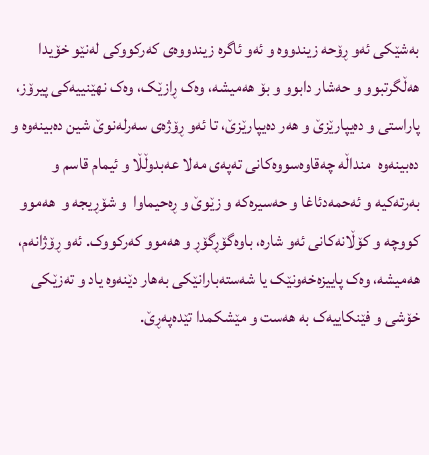به‌شێکی ئه‌و ڕۆحه‌ زیندووه‌ و ئه‌و ئاگره‌ زیندووه‌ی که‌رکووکی له‌نێو خۆیدا هه‌ڵگرتبوو و حه‌شار دابوو و بۆ هه‌میشه‌، وه‌ک ڕازێک، وه‌ک نهێنییه‌کی پیرۆز، پاراستی و ده‌یپارێزێ و هه‌ر ده‌یپارێزێ، تا ئه‌و ڕۆژه‌ی سه‌رله‌نوێ شین ده‌بینه‌وه‌ و ده‌بینه‌وه ‌ منداڵه‌ چه‌قاوه‌سووه‌کانی ته‌په‌ی مه‌لا عه‌بدوڵڵا و ئیمام قاسم و به‌رته‌کیه‌ و ئه‌حمه‌دئاغا و حه‌سیره‌که‌ و زێوێ و ڕه‌حیماوا  و شۆڕیجه‌ و  هه‌موو کووچه‌ و کۆڵانه‌کانی ئه‌و شاره‌، باوه‌گۆڕگۆڕ و هه‌موو که‌رکووک. ئه‌و ڕۆژانه‌م، هه‌میشه‌، وه‌ک پاییزه‌خه‌ونێک یا شه‌سته‌بارانێکی به‌هار دێنه‌وه‌ یاد و ته‌زێکی خۆشی و فێنکاییه‌ک به‌ هه‌ست و مێشکمدا تێده‌په‌ڕێ.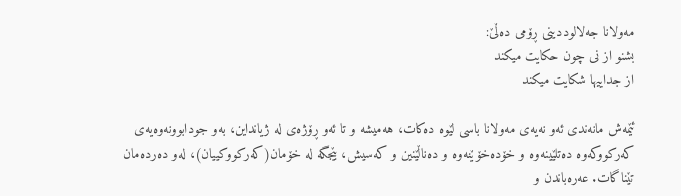مه‌ولانا جه‌لالوددینی ڕۆمی ده‌ڵێ:
بشنو از نی چون حکایت میکند
از جداییها شکایت میکند

ئێمه‌ش مانه‌ندی ئه‌و نه‌یه‌ی مه‌ولانا باسی لێوه‌ ده‌کات‌، هه‌میشه‌ و تا ئه‌و ڕۆژه‌ی له‌ ژیانداین، به‌و جودابوونه‌وه‌یه‌ی که‌رکووکه‌وه‌ ده‌تلێینه‌وه‌ و خۆده‌خۆێنه‌وه‌ و ده‌ناڵێنین و که‌سیش، بێجگه‌ له‌ خۆمان(که‌رکووکییان)، له‌و ده‌رده‌مان تێناگات. عه‌ره‌باندن و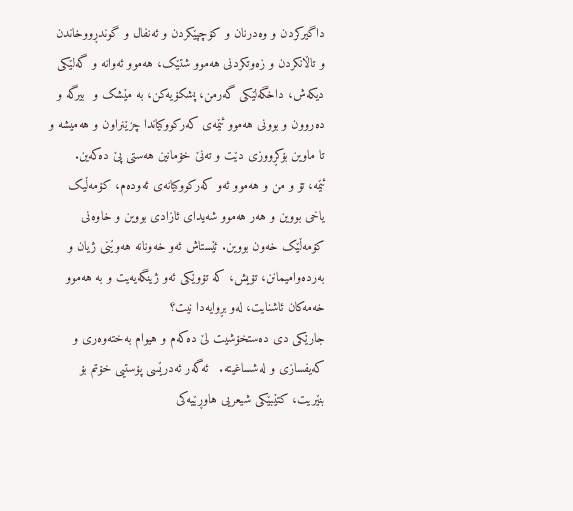داگیرکردن و وه‌درنان و کۆچپێکردن و ئه‌نفال و گوندڕووخاندن و تاڵانکردن و زه‌وتکردنی هه‌موو شتێک، هه‌موو ئه‌وانه‌ و گه‌لێکی دیکه‌ش، داخگه‌لێکی گه‌رمن، پشکۆیه‌کن، به‌ مێشک و  بیرگه‌ و ده‌روون و بوونی هه‌موو ئێمه‌ی که‌رکووکیاندا چزێنراون و هه‌میشه‌ و تا ماوین بۆکڕووزی دێت و ته‌نێ خۆمانین هه‌ستی پێ ده‌که‌ین.
ئێمه‌، تۆ و من و هه‌موو ئه‌و که‌رکووکیانه‌ی ئه‌وده‌م، کۆمه‌ڵیک یاخی بووین و هه‌ر هه‌موو شه‌یدای ئازادی بووین و خاوه‌نی کۆمه‌ڵێک خه‌ون بووین. ئێستاش ئه‌و خه‌ونانه‌ هه‌وێنی ژیان و به‌رده‌وامیمانن، تۆیش، که‌ تۆوێکی ئه‌و ژینگه‌یه‌یت و به‌‌ هه‌موو خه‌مه‌کان ئاشنایت، له‌و بڕوایه‌دا نیت؟
جارێکی دی ده‌ستخۆشیت لێ ده‌که‌م و هیوام به‌خته‌وه‌ری و که‌یفسازی و له‌شساغیته‌.   ئه‌گه‌ر ئه‌درێسی پۆستیی خۆتم بۆ بنێریت، کتێبێکی شیعریی هاوڕێیه‌کی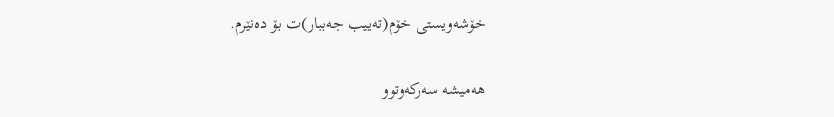خۆشه‌ویستی خۆم(ته‌ییب جه‌ببار)ت بۆ ده‌نێرم.

هه‌میشه‌ سه‌رکه‌وتوو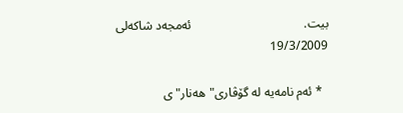بیت.                                    ئه‌مجه‌د شاکه‌لی
19/3/2009

  * ئه‌م نامه‌یه‌ له‌ گۆڤاری"هه‌نار"ی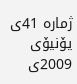ژماره‌ 41ی یۆنیۆی 2009ی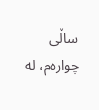ساڵی چواره‌م، له‌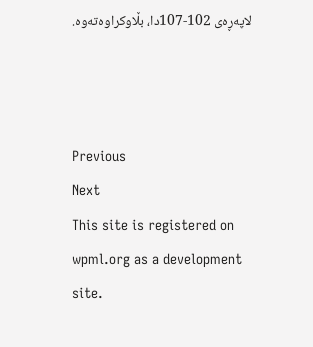لاپه‌ڕه‌ی 102-107دا، بڵاوکراوه‌ته‌وه‌.



Previous
Next
This site is registered on wpml.org as a development site.